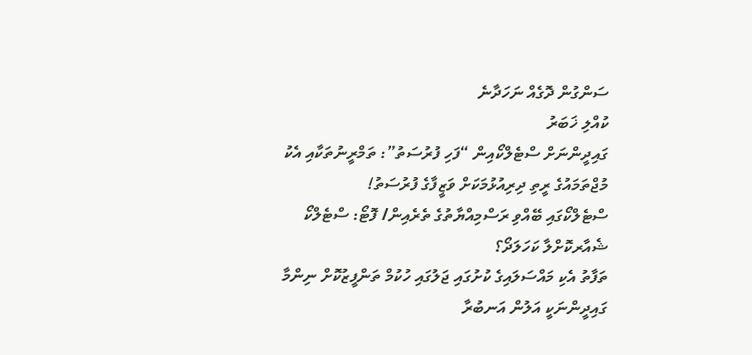ސަންގުން ދޮގެއް ނަހަދާނެ
ކުއްލި ޚަބަރު
ގައިދީންނަށް ސްޓެލްކޯއިން “ފަހި ފުރުސަތު”: ތަމްރީނުތަކާއި އެކު މުޖްތަމައުގެ ރީތި ދިރިއުޅުމަކަށް ވަޒީފާގެ ފުރުސަތު!
ސްޓެލްކޯގައި ބޭއްވި ރަސްމިއްޔާތުގެ ތެރެއިން/ ފޮޓޯ: ސްޓެލްކޯ
ޝެއާރކޮށްލާ ކަހަލަދޯ؟
ތަފާތު އެކި މައްސަލައިގެ ކުށުގައި ޖަލުގައި ހުކުމް ތަންފީޒުކޮށް ނިންމާ ގައިދީންނަކީ އަލުން އަނބުރާ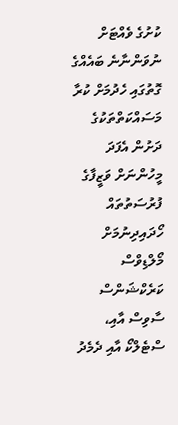ކުށުގެ ވެއްޓަށް ނުވަންނާނެ ބައެއްގެ ގޮތުގައި ހެދުމަށް ކުރާ މަސައްކަތްތަކުގެ ދަށުން އެފަދަ މީހުންނަށް ވަޒީފާގެ ފުރުސަތުތައް ހޯދައިދިނުމަށް މޯލްޑިވްސް ކަރެކްޝަންސް ސާވިސް އާއި، ސްޓެލްކޯ އާއި ދެމެދު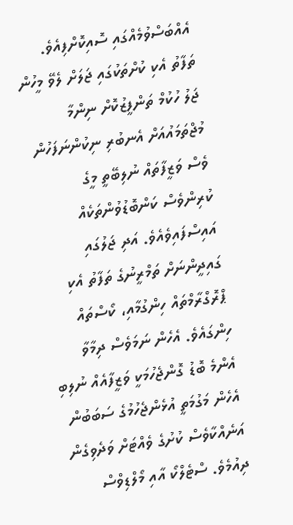އެއްބަސްވުމެއްގައި ސޮއިކޮށްފިއެވެ.
ތަފާތު އެކި ކުށްތަކުގައި ޖަލަށް ލެވޭ މީހުން ޖަލު ހުކުމް ތަންފީޒުކޮށް ނިންމާ މުޖްތަމައުއަށް އެނބުރި ނިކުންނަފަހުން ވެސް ވަޒީފާތައް ނުލިބޭތީ މީގެ ކުރިންވެސް ކަންބޮޑުވުންތަކެއް އައިސްފައިވެއެވެ. އަދި ޖަލުގައި ގައިދީންނަށް ތަމްރީނުގެ ތަފާތު އެކި ޕްރޮގްރާމްތައް ހިންގުމާއި، ކޯސްތައް ހިންގައެވެ. އެހެން ނަމަވެސް ދިމާވާ އެންމެ ބޮޑު ގޮންޖެހުމަކީ ވަޒީފާއެއް ނުލިބި އެހެން މަގުމަތީ އުޅެންޖެހުމުގެ ސަބަބުން އަނެއްކާވެސް ކުށުގެ ވެއްޓަށް ވަދެވިގެން ދިއުމެވެ. ސްޓެލްކޯ އާއި މޯލްޑިވްސް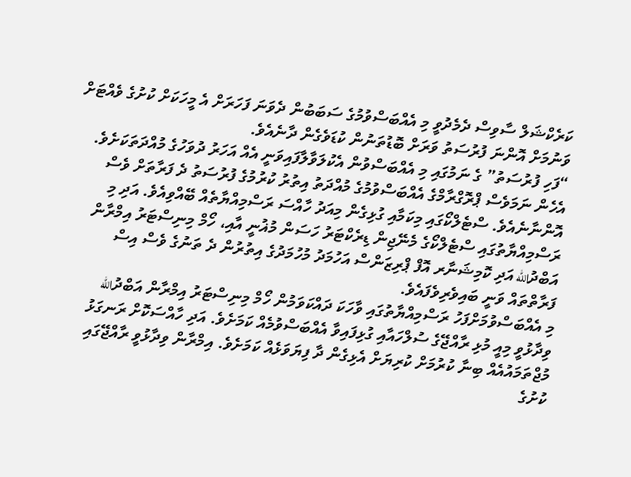ކަރެކްޝަލް ސާވިސް ދެމެދުވީ މި އެއްބަސްވުމުގެ ސަބަބުން ދެވަނަ ފަހަރަށް އެ މީހަކަށް ކުށުގެ ވެއްޓަށް ވަނުމަށް އޮންނަ ފުރުސަތު ވަރަށް ބޮޑުތަނުން ކުޑަވެގެން ދާނެއެވެ.
“ފަހި ފުރުސަތު” ގެ ނަމުގައި މި އެއްބަސްވުން އެކުލަވާލާފައިވަނީ އެއް އަހަރު ދުވަހުގެ މުއްދަތަކަށެވެ. އެހެން ނަމަވެސް ޕްރޮގްރާމްގެ އެއްބަސްވުމުގެ މުއްދަތު އިތުރު ކުރުމުގެ ފުރުސަތު ދެ ފަރާތަށް ވެސް އޮންނާނެއެވެ. ސްޓެލްކޯގައި މިކަމާއި ގުޅިގެން މިއަދު ހާއްސަ ރަސްމިއްޔާތެއް ބޭއްވިއެވެ. އަދި މި ރަސްމިއްޔާތުގައި ސްޓެލްކޯގެ މެނޭޖިން ޑިރެކްޓަރު ހަސަން މުޣުނީ އާއި، ހޯމް މިނިސްޓަރު އިމްރާން އަބްދުالله އަދި ކޮމިޝަނާރ އޮފް ޕްރިޒަންސް އަހުމަދު މުހުމަދުގެ އިތުރުން ދެ ތަނުގެ ވެސް އިސް ފަރާތްތައް ވަނީ ބައިވެރިވެފައެވެ.
މި އެއްބަސްވުމަށްފަހު ރަސްމިއްޔާތުގައި ވާހަކަ ދައްކަވަމުން ހޯމް މިނިސްޓަރު އިމްރާން އަބްދުالله ވިދާޅުވީ މިއީ މުޅި ރާއްޖޭގެ ސުލްހައާއި ގުޅިފައިވާ އެއްބަސްވުމެއް ކަމަށެވެ. އަދި ހާއްސަކޮށް ރަނގަޅު މުޖްތަމައުއެއް ބިނާ ކުރުމަށް ކުރިޔަށް އެޅިގެން ދާ ފިޔަވަޅެއް ކަމަށެވެ. އިމްރާން ވިދާޅުވީ ރާއްޖޭގައި ކުށުގެ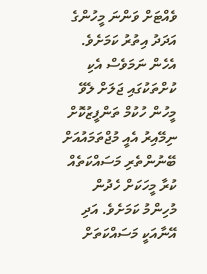ވެއްޓަށް ވަންނަ މީހުންގެ އަދަދު އިތުރު ކަމަށެވެ. އެހެން ނަމަވެސް އެކި ކުށްތަކުގައި ޖަލަށް ލެވޭ މީހުން ހުކުމް ތަންފީޒުކޮށް ނިމޭއިރު އެއީ މުޖްތަމައުއަށް ބޭނުންތެރި މަސައްކަތެއް ކުރާ މީހަކަށް ހެދުން މުހިންމު ކަމަށެވެ. އަދި އޭނާއަކީ މަސައްކަތަށް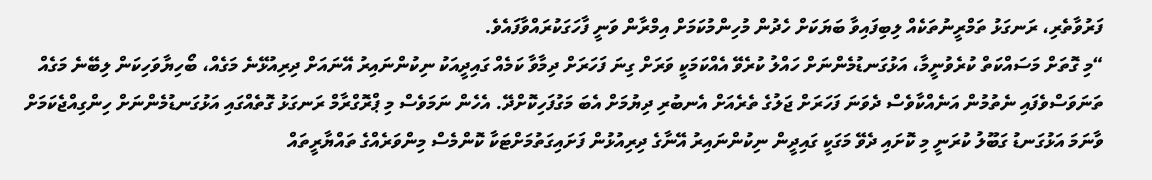ފަރުވާތެރި، ރަނގަޅު ތަމްރީނުތަކެއް ލިބިފައިވާ ބަޔަކަށް ހެދުން މުހިންމުކަމަށް އިމްރާން ވަނީ ފާހަގަކުރައްވާފައެވެ.
“މި ގޮތަށް މަސައްކަތް ކުރެވުނީމާ، އަޅުގަނޑުމެންނަށް ހައްލު ކުރެވޭ އެއްކަމަކީ ވަރަށް ގިނަ ފަހަރަށް ދިމާވާ ކަމެއް ގައިދީއަކު ނިކުންނައިރު އޭނައަށް ދިރިއުޅޭނެ މަގެއް، ބޯހިޔާވަހިކަން ލިބޭނެ މަގެއް ތަނަވަސްވެފައި ނެތުމުން އަނެއްކާވެސް ދެވަނަ ފަހަރަށް ޖަލުގެ ތެރެއަށް އެނބުރި ދިޔުމަށް އެބަ މަގުފަހިކޮށްދޭ. އެހެން ނަމަވެސް މި ޕްރޮގްރާމް ރަނގަޅު ގޮތެއްގައި އަޅުގަނޑުމެންނަށް ހިންގިއްޖެކަމަށް ވާނަމަ އަޅުގަނޑު ގަބޫލު ކުރަނީ މި ކޮށައި ދެވޭ މަގަކީ ގައިދީން ނިކުންނައިރު އޭނާގެ ދިރިއުޅުން ފަށައިގަތުމަށްޓަކާ ކޮންމެސް މިންވަރެއްގެ ތައްޔާރީތައް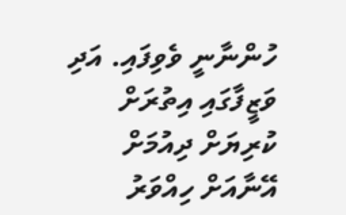ހުންނާނީ ވެވިފައި. އަދި ވަޒީފާގައި އިތުރަށް ކުރިޔަށް ދިއުމަށް އޭނާއަށް ހިއްވަރު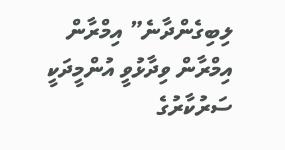ލިބިގެންދާނެ” އިމްރާން
އިމްރާން ވިދާޅުވީ އުންމީދަކީ ސަރުކާރުގެ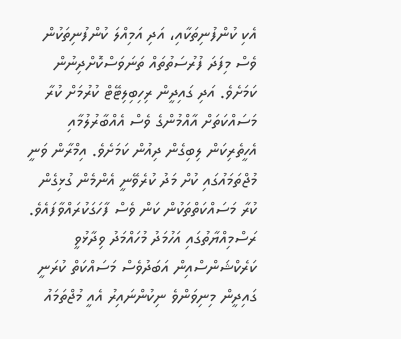އެކި ކުންފުނިތަކާއި، އަދި އަމިއްލަ ކުންފުނިތަކުން ވެސް މިފަދަ ފުރުސަތުތައް ތަނަވަސްކޮށްދިނުން ކަމަށެވެ. އަދި ގައިދީން ރިހިބިލިޓޭޓް ކުރުމަށް ކުރާ މަސައްކަތަށް އާއްމުންގެ ވެސް އެއްބާރުލުމާއި އެހީތެރިކަން ލިބިގެން ދިއުން ކަމަށެވެ. އިމްރާން ވަނީ މުޖްތަމައުގައި ކުށް މަދު ކުރެވޭނީ އެންމެން ގުޅިގެން ކުރާ މަސައްކަތްތަކުން ކަން ވެސް ފާހަގަކުރައްވާފައެވެ.
ރަސްމިއްޔާތުގައި އަހުމަދު މުހައްމަދު ވިދާޅުވީ ކަރެކްޝަންސްއިން އަބަދުވެސް މަސައްކަތް ކުރަނީ ގައިދީން މިނިވަންވެ ނިކުންނައިރު އެއީ މުޖްތަމައު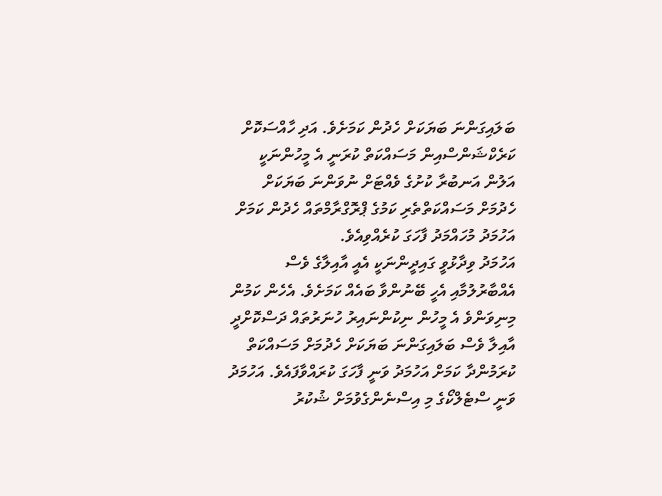ބަލައިގަންނަ ބަޔަކަށް ހެދުން ކަމަށެވެ. އަދި ހާއްސަކޮށް ކަރެކްޝަންސްއިން މަސައްކަތް ކުރަނީ އެ މީހުންނަކީ އަލުން އަނބުރާ ކުށުގެ ވެއްޓަށް ނުވަންނަ ބަޔަކަށް ހެދުމަށް މަސައްކަތްތެރި ކަމުގެ ޕްރޮގްރާމްތައް ހެދުން ކަމަށް އަހުމަދު މުހައްމަދު ފާހަގަ ކުރެއްވިއެވެ.
އަހުމަދު ވިދާޅުވީ ގައިދީންނަކީ އެއީ އާއިލާގެ ވެސް އެއްބާރުލުމާއި އެހީ ބޭނުންވާ ބައެއް ކަމަށެވެ. އެހެން ކަމުން މިނިވަންވެ އެ މީހުން ނިކުންނައިރު ހުނަރުތައް ދަސްކޮށްދީ އާއިލާ ވެސް ބަލައިގަންނަ ބަޔަކަށް ހެދުމަށް މަސައްކަތް ކުރަމުންދާ ކަމަށް އަހުމަދު ވަނީ ފާހަގަ ކުރައްވާފައެވެ. އަހުމަދު ވަނީ ސްޓެލްކޯގެ މި އިސްނެންގެވުމަށް ޝުކުރު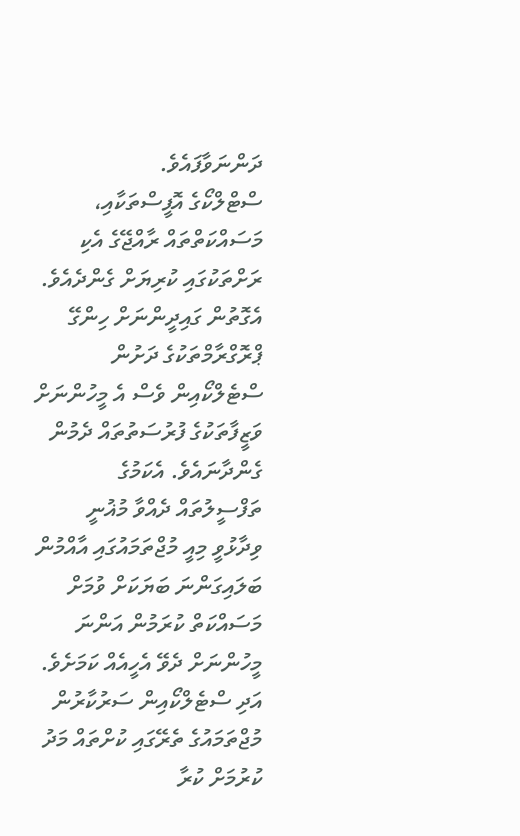ދަންނަވާފައެވެ.
ސްޓްލްކޯގެ އޮފީސްތަކާއި، މަސައްކަތްތައް ރާއްޖޭގެ އެކި ރަށްތަކުގައި ކުރިޔަށް ގެންދެއެވެ. އެގޮތުން ގައިދީންނަށް ހިންގޭ ޕްރޮގްރާމްތަކުގެ ދަށުން ސްޓެލްކޯއިން ވެސް އެ މީހުންނަށް ވަޒީފާތަކުގެ ފުރުސަތުތައް ދެމުން ގެންދާނައެވެ. އެކަމުގެ ތަފްސީލުތައް ދެއްވާ މުޣުނީ ވިދާޅުވީ މިއީ މުޖްތަމައުގައި އާއްމުން ބަލައިގަންނަ ބަޔަކަށް ވުމަށް މަސައްކަތް ކުރަމުން އަންނަ މީހުންނަށް ދެވޭ އެހީއެއް ކަމަށެވެ. އަދި ސްޓެލްކޯއިން ސަރުކާރުން މުޖްތަމައުގެ ތެރޭގައި ކުށްތައް މަދު ކުރުމަށް ކުރާ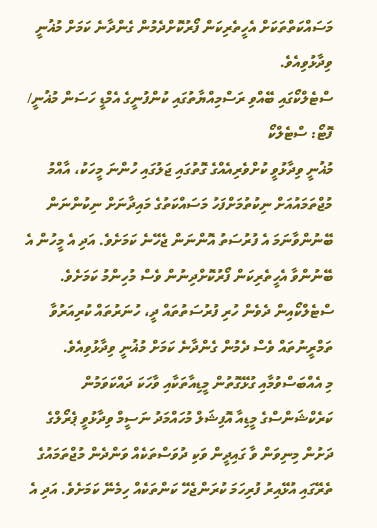މަސައްކަތްތަކަށް އެހީތެރިކަން ފޯރުކޮށްދެމުން ގެންދާނެ ކަމަށް މުޣުނީ ވިދާޅުވިއެވެ.
ސްޓެލްކޯގައި ބޭއްވި ރަސްމިއްޔާތުގައި ކުންފުނީގެ އެމްޑީ ހަސަން މުޣުނީ/ ފޮޓޯ: ސްޓެލްކޯ
މުޣުނީ ވިދާޅުވީ ކުށްވެރިއެއްގެ ގޮތުގައި ޖަލުގައި ހުންނަ މީހަކު، އާއްމު މުޖްތަމައުއަށް ނިކުތުމަށްފަހު މަސައްކަތުގެ މައިދާނަށް ނިކުންނަން ބޭނުންވާނަމަ އެ ފުރުސަތު އޮންނަން ޖެހޭނެ ކަމަށެވެ. އަދި އެ މީހުން އެ ބޭނުންވާ އެހީތެރިކަން ފޯރުކޮށްދިނުން ވެސް މުހިންމު ކަމަށެވެ. ސްޓެލްކޯއިން ދެވެން ހުރި ފުރުސަތުތައް ދީ، ހުނަރުތައް ކުރިއަރުވާ ތަމްރީނުތައް ވެސް ދެމުން ގެންދާނެ ކަމަށް މުޣުނީ ވިދާޅުވިއެވެ.
މި އެއްބަސްވުމާއި ގުޅޭގޮތުން މީޑިއާތަކާއި ވާހަކަ ދައްކަވަމުން ކަރެކްޝަންސްގެ މީޑިއާ އޮފިޝަލް މުހައްމަދު ނަސީމް ވިދާޅުވީ ޕެރޯލްގެ ދަށުން މިނިވަން ވާ ގައިދީން ވަކި ދުވަސްތަކެއް ވަންދެން މުޖްތަމައުގެ ތެރޭގައި އުޅޭއިރު ފުރިހަމަ ކުރަންޖެހޭ ކަންތަކެއް ހިމެނޭ ކަމަށެވެ. އަދި އެ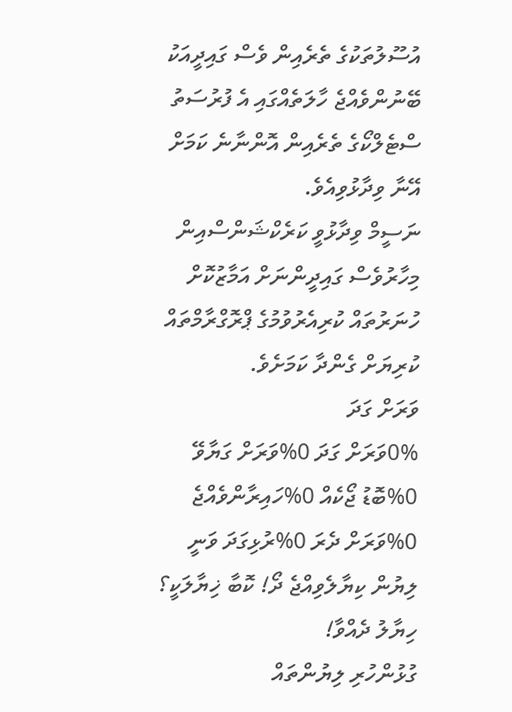އުސޫލުތަކުގެ ތެރެއިން ވެސް ގައިދީއަކު ބޭނުންވެއްޖެ ހާލަތެއްގައި އެ ފުރުސަތު ސްޓެލްކޯގެ ތެރެއިން އޮންނާނެ ކަމަށް އޭނާ ވިދާޅުވިއެވެ.
ނަސީމް ވިދާޅުވީ ކަރެކްޝަންސްއިން މިހާރުވެސް ގައިދީންނަށް އަމާޒުކޮށް ހުނަރުތައް ކުރިއެރުވުމުގެ ޕްރޮގްރާމްތައް ކުރިޔަށް ގެންދާ ކަމަށެވެ.
ވަރަށް ގަދަ
0%ވަރަށް ގަދަ 0%ވަރަށް ގަޔާވޭ 0%ބޮޑު ޖޯކެއް 0%ހައިރާންވެއްޖެ 0%ވަރަށް ދެރަ 0%ރުޅިގަދަ ވަނީ
ލިޔުން ކިޔާލެވިއްޖެ ދޯ! ކޮބާ ޚިޔާލަކީ؟
ހިޔާލު ދެއްވާ!
ގުޅުންހުރި ލިޔުންތައް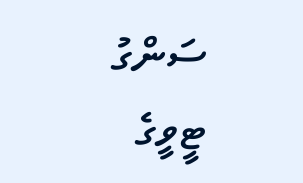ސަންގު ޓީވީގެ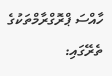ހާއްސަ ޕްރޮގްރާމްތަކުގެ ތެރޭގައި: